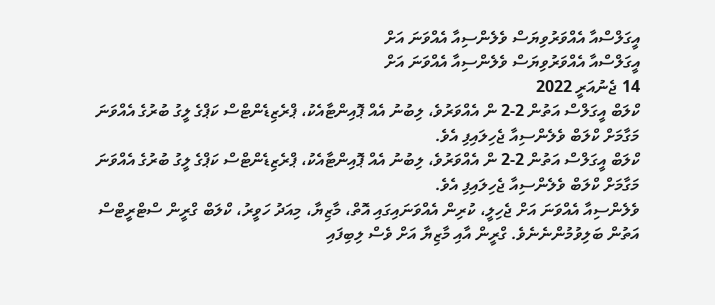އީގަލްސްއާ އެއްވަރުވިޔަސް ވެލެންސިއާ އެއްވަނަ އަށް
އީގަލްސްއާ އެއްވަރުވިޔަސް ވެލެންސިއާ އެއްވަނަ އަށް
14 ޖެނުއަރީ 2022
ކްލަބް އީގަލްސް އަތުން 2-2 ން އެއްވަރުވެ، ލިބުނު އެއް ޕޮއިންޓާއެކު، ޕްރެޒިޑެންޓްސް ކަޕްގެ ލީގު ބުރުގެ އެއްވަނަ މަގާމަށް ކްލަބް ވެލެންސިއާ ޖެހިލައިފި އެވެ.
ކްލަބް އީގަލްސް އަތުން 2-2 ން އެއްވަރުވެ، ލިބުނު އެއް ޕޮއިންޓާއެކު، ޕްރެޒިޑެންޓްސް ކަޕްގެ ލީގު ބުރުގެ އެއްވަނަ މަގާމަށް ކްލަބް ވެލެންސިއާ ޖެހިލައިފި އެވެ.
ވެލެންސިއާ އެއްވަނަ އަށް ޖެހިލީ، ކުރިން އެއްވަނައިގައި އޮތް، މާޒިޔާ، މިއަދު ހަވީރު، ކްލަބް ގްރީން ސްޓްރީޓްސް އަތުން ބަލިވުމުންނެނެވެ. ގްރީން އާއި މާޒިޔާ އަށް ވެސް ލިބިފައި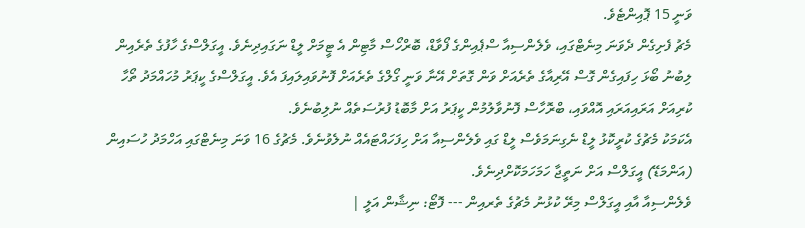ވަނީ 15 ޕޮއިންޓެވެ.
މެޗު ފެށިގެން ދެވަނަ މިނެޓްގައި، ވެލެންސިއާ ސްޕެއިންގެ ފޯވާޑް، ބޮރްހޯސް މާޓިން އެ ޓީމަށް ލީޑް ނަގައިދިނެވެ. އީގަލްސްގެ ހާފުގެ ތެރެއިން ލިބުނު ބޯޅަ ހިފައިގެން ގޮސް އޭރިއާގެ ތެރެއަށް ވަން ގޮތަށް އޭނާ ވަނީ ގޯލްގެ ތެރެއަށް ފޮނުވައިލައިފަ އެވެ. އީގަލްސްގެ ކީޕަރު މުހައްމަދު ތޯހާ ކުރިއަށް އަރައިއަރައި އޮއްވައި، ބްރޮހާސް ފޮނުވާލުމުން ކީޕަރު އަށް މާބޮޑު ފުރުސަތެއް ނުލިބުނެވެ.
އެކަމަކު މެޗުގެ ކުރީކޮޅު ލީޑް ނެގިނަމަވެސް ލީޑް ގައި ވެލެންސިއާ އަށް ހިފަހައްޓައެއް ނުލެވުނެވެ. މެޗުގެ 16 ވަނަ މިނެޓްގައި އަހްމަދު ހުސައިން (އަންމަޑޭ) އީގަލްސް އަށް ނަތީޖާ ހަމަހަމަކޮށްދިނެވެ.
ވެލެންސިއާ އާއި އީގަލްސް މިރޭ ކުޅުނު މެޗުގެ ތެރއިން --- ފޮޓޯ: ނިޝާން އަލީ |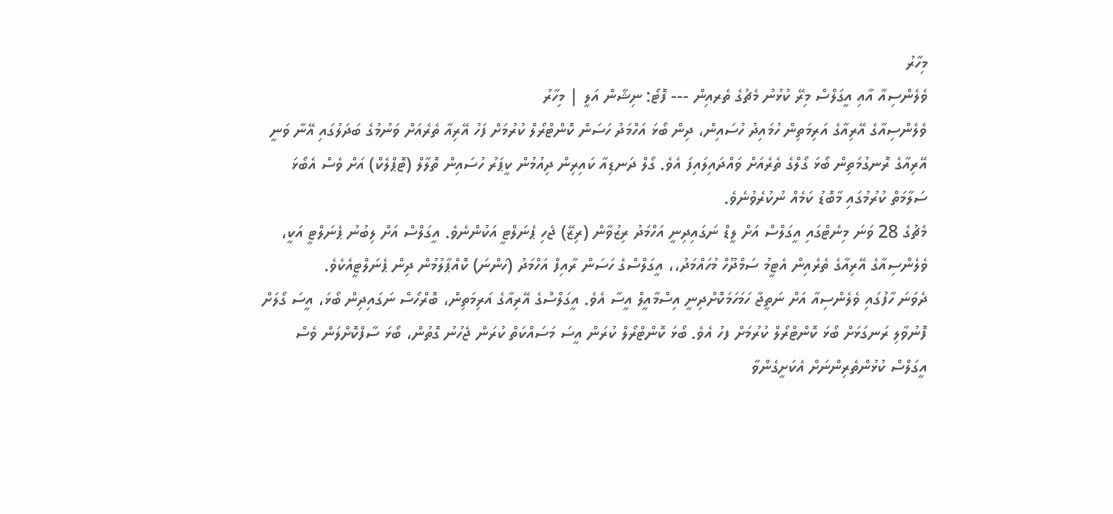މިހާރު
ވެލެންސިއާ އާއި އީގަލްސް މިރޭ ކުޅުނު މެޗުގެ ތެރއިން --- ފޮޓޯ: ނިޝާން އަލީ | މިހާރު
ވެލެންސިއާގެ އޭރިއާގެ އަރިމަތިން ހުމައިދު ހުސައިން، ދިން ބޯޅަ އަހްމަދު ހަސަން ކޮންޓްރޯލް ކުރުމަށް ފަހު އޭރިއާ ތެރެއަށް ވަނުމުގެ ބަދަލުގައި އޭނާ ވަނީ އޭރިއާގެ ރޮނގުމަތިން ބޯޅަ ގޯލްގެ ތެރެއަށް ވައްދައިލައިފަ އެވެ. ގޯލް ދަނޑިއާ ކައިރިން ދިއުމުން ކީޕަރު ހުސައިން ތޮލާލް (ޓޮޕްލެކް) އަށް ވެސް އެބޯޅަ ސަލާމަތް ކުރުމުގައި މާބޮޑު ކަމެއް ނުކުރެވުނެވެ.
މެޗުގެ 28 ވަނަ މިނެޓްގައި އީގަލްސް އަށް ލީޑް ނަގައިދިނީ އަހްމަދު ރިޒުވާން (ރިޒޭ) ޖެހި ޕެނަލްޓީ އަކުންނެވެ. އީގަލްސް އަށް ލިބުނު ޕެނަލްޓީ އަކީ، ވެލެންސިއާގެ އޭރިއާގެ ތެރެއިން އެޓީމު ސަމްދޫހް މުހައްމަދު،، އީގަލްސްގެ ހަސަން ރާއިފް އަހްމަދު (ހަންނަ) ކޮއްޕާލުމުން ދިން ޕެނަލްޓީއެކެވެ.
ދެވަނަ ހާފުގައި ވެލެންސިއާ އަށް ނަތީޖާ ހަމަހަމަކޮށްދިނީ އިސްމާއީލް އީސާ އެވެ. އީގަލްސްގެ އޭރިއާގެ އަރިމަތިން، ބޮރްހޯސް ނަގައިދިން ބޯޅަ، އީސަ ގޯލަށް ފޮނުވާލި ރަނގަޅަށް ބޯޅަ ކޮންޓްރޯލް ކުރުމަށް ފހު އެވެ. ބޯޅަ ކޮންޓްރޯލް ކުރަން އީސަ މަސައްކަތް ކުރަން ޖެހުނު ގޮތުން، ބޯޅަ ސާފްކޮށްލަން ވެސް އީގަލްސް ކުޅުންތެރިންނަށް އެކަށީގެންވާ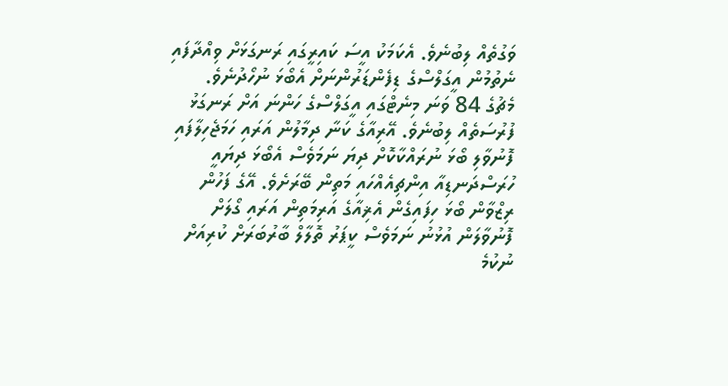ވަގުތެއް ލިބުނެވެ. އެކަމަކު އީސަ ކައިރީގައި ރަނގަޅަށް ވިއްދާފައި ނެތުމުން އީގަލްސްގެ ޑިފެންޑަރުންނަށް އެބޯޅަ ނުހޯދުނެވެ.
މެޗުގެ 84 ވަނަ މިނެޓްގައި އީގަލްސްގެ ހަންނަ އަށް ރަނގަޅު ފުރުސަތެއް ލިބުނެވެ. އޭރިއާގެ ކަނާ ދިމާލުން އަރައި ހަމަޖެހިލާފައި ފޮނުވާލި ބޯޅަ ނުރައްކާކޮށް ދިޔަ ނަމަވެސް އެބޯޅަ ދިޔައީ ހުރަސްދަނޑިއާ އިންޗިއެއްހައި މަތިން ބޭރަށެވެ. އޭގެ ފަހުން ރިޒްވާން ބޯޅަ ހިފައިގެން އެޜިއާގެ އަރިމަތިން އަރައި ގޯލަށް ފޮނުވާލަން އުޅުނު ނަމަވެސް ކީޕަރު ތޮލާލް ބާރުބަރަށް ކުރިއަށް ނުކުމެ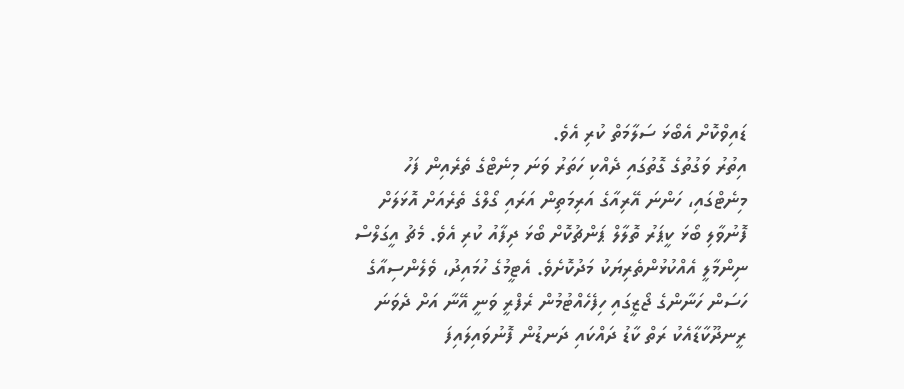ޑައިވްކޮށް އެބޯޅަ ސަލާމަތް ކުރި އެވެ.
އިތުރު ވަގުތުގެ ގޮތުގައި ދެއްކި ހަތަރު ވަނަ މިނެޓްގެ ތެރެއިން ފަހު މިނެޓްގައި، ހަންނަ އޭރިއާގެ އަރިމަތިން އަރައި ގޯލްގެ ތެރެއަށް އޮޅަލަށް ފޮނުވާލި ބޯޅަ ކީޕަރު ތޮލާލް ޕަންޗުކޮށް ބޯޅަ ދިފާއު ކުރި އެވެ. މެޗު އީގަލްސް ނިންމާލީ އެއްކުޅުންތެރިޔަކު މަދުކޮށެވެ. އެޓީމުގެ ހުމައިދު، ވެލެންސިއާގެ ހަސަން ހަނާންގެ ޖޯޒީގައި ހިފެހެއްޓުމުން ރެފްރީ ވަނީ އޭނާ އަށް ދެވަނަ ރީނދޫކާޑާއެކު ރަތް ކާޑު ދައްކައި ދަނޑުން ފޮނުވައިލައިފަ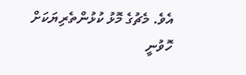އެވެ. މެޗުގެ މޮޅު ކުޅުންތެރިޔަކަށް ހޮވުނީ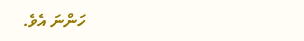ހަންނަ އެވެ.